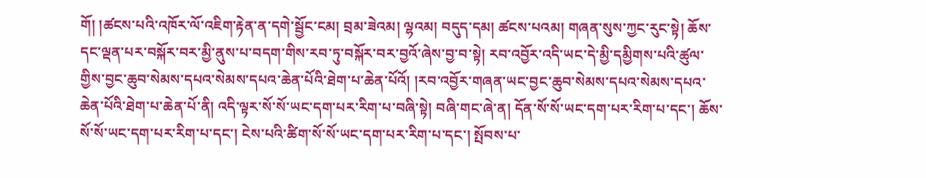གོ། །ཚངས་པའི་འཁོར་ལོ་འཇིག་རྟེན་ན་དགེ་སྦྱོང་ངམ། བྲམ་ཟེའམ། ལྷའམ། བདུད་དམ། ཚངས་པའམ། གཞན་སུས་ཀྱང་རུང་སྟེ། ཆོས་དང་ལྡན་པར་བསྐོར་བར་མྱི་ནུས་པ་བདག་གིས་རབ་ཏུ་བསྐོར་བར་བྱའོ་ཞེས་བྱ་བ་སྟེ། རབ་འབྱོར་འདི་ཡང་དེ་མྱི་དམྱིགས་པའི་ཚུལ་གྱིས་བྱང་ཆུབ་སེམས་དཔའ་སེམས་དཔའ་ཆེན་པོའི་ཐེག་པ་ཆེན་པོའོ། །རབ་འབྱོར་གཞན་ཡང་བྱང་ཆུབ་སེམས་དཔའ་སེམས་དཔའ་ཆེན་པོའི་ཐེག་པ་ཆེན་པོ་ནི། འདི་ལྟར་སོ་སོ་ཡང་དག་པར་རིག་པ་བཞི་སྟེ། བཞི་གང་ཞེ་ན། དོན་སོ་སོ་ཡང་དག་པར་རིག་པ་དང་། ཆོས་སོ་སོ་ཡང་དག་པར་རིག་པ་དང་། ངེས་པའི་ཚིག་སོ་སོ་ཡང་དག་པར་རིག་པ་དང་། སྤོབས་པ་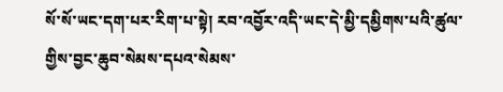སོ་སོ་ཡང་དག་པར་རིག་པ་སྟེ། རབ་འབྱོར་འདི་ཡང་དེ་མྱི་དམྱིགས་པའི་ཚུལ་གྱིས་བྱང་ཆུབ་སེམས་དཔའ་སེམས་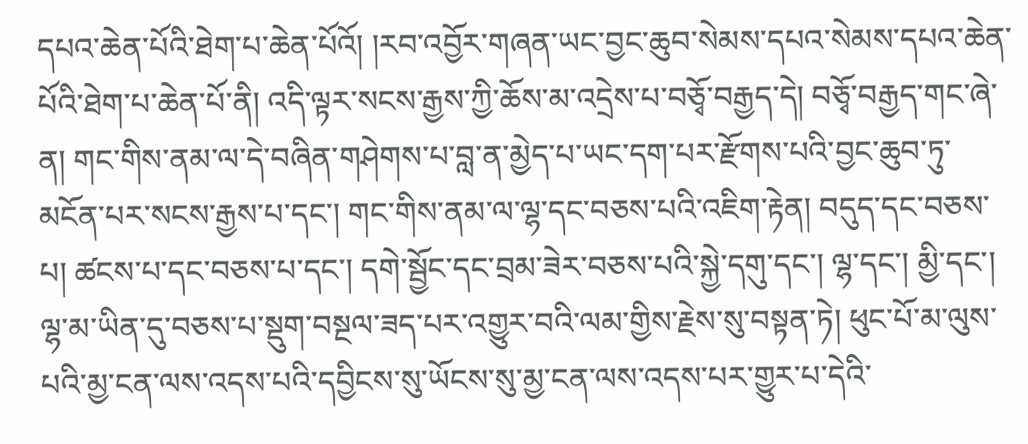དཔའ་ཆེན་པོའི་ཐེག་པ་ཆེན་པོའོ། །རབ་འབྱོར་གཞན་ཡང་བྱང་ཆུབ་སེམས་དཔའ་སེམས་དཔའ་ཆེན་པོའི་ཐེག་པ་ཆེན་པོ་ནི། འདི་ལྟར་སངས་རྒྱས་ཀྱི་ཆོས་མ་འདྲེས་པ་བཅྭོ་བརྒྱད་དེ། བཅྭོ་བརྒྱད་གང་ཞེ་ན། གང་གིས་ནམ་ལ་དེ་བཞིན་གཤེགས་པ་བླ་ན་མྱེད་པ་ཡང་དག་པར་རྫོགས་པའི་བྱང་ཆུབ་ཏུ་མངོན་པར་སངས་རྒྱས་པ་དང་། གང་གིས་ནམ་ལ་ལྷ་དང་བཅས་པའི་འཇིག་རྟེན། བདུད་དང་བཅས་པ། ཚངས་པ་དང་བཅས་པ་དང་། དགེ་སྦྱོང་དང་བྲམ་ཟེར་བཅས་པའི་སྐྱེ་དགུ་དང་། ལྷ་དང་། མྱི་དང་། ལྷ་མ་ཡིན་དུ་བཅས་པ་སྡུག་བསྔལ་ཟད་པར་འགྱུར་བའི་ལམ་གྱིས་རྗེས་སུ་བསྟན་ཏེ། ཕུང་པོ་མ་ལུས་པའི་མྱ་ངན་ལས་འདས་པའི་དབྱིངས་སུ་ཡོངས་སུ་མྱ་ངན་ལས་འདས་པར་གྱུར་པ་དེའི་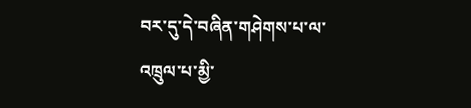བར་དུ་དེ་བཞིན་གཤེགས་པ་ལ་འཁྲུལ་པ་མྱི་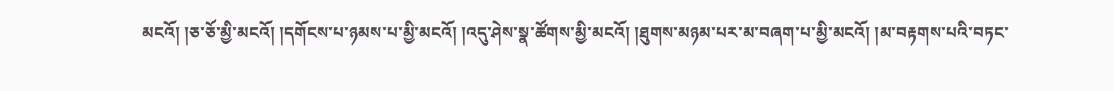མངའོ། །ཅ་ཅོ་མྱི་མངའོ། །དགོངས་པ་ཉམས་པ་མྱི་མངའོ། །འདུ་ཤེས་སྣ་ཚོགས་མྱི་མངའོ། །ཐུགས་མཉམ་པར་མ་བཞག་པ་མྱི་མངའོ། །མ་བརྟགས་པའི་བཏང་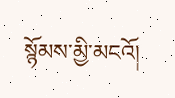སྙོམས་མྱི་མངའོ།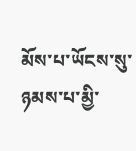མོས་པ་ཡོངས་སུ་ཉམས་པ་མྱི་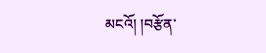མངའོ། །བརྩོན་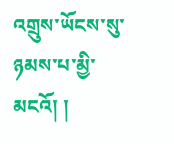འགྲུས་ཡོངས་སུ་ཉམས་པ་མྱི་མངའོ། །